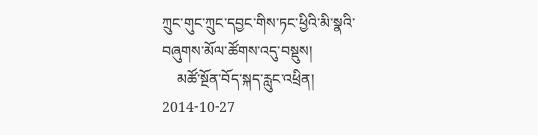ཀྲུང་གུང་ཀྲུང་དབྱང་གིས་ཏང་ཕྱིའི་མི་སྣའི་བཞུགས་མོལ་ཚོགས་འདུ་བསྡུས།
    མཚོ་སྔོན་བོད་སྐད་རླུང་འཕྲིན།    2014-10-27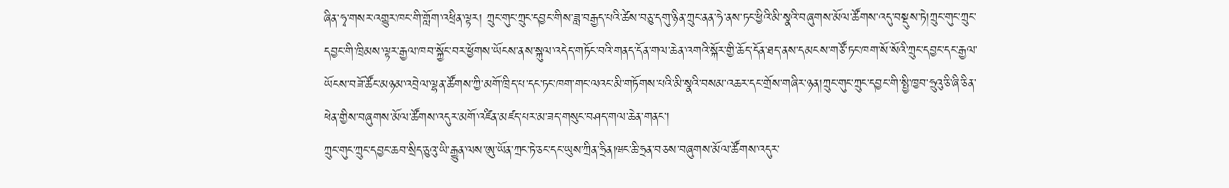ཞིན་ཧྭ་གསར་འགྱུར་ཁང་གི་གློག་འཕྲིན་ལྟར། ཀྲུང་གུང་ཀྲུང་དབྱང་གིས་ཟླ་བརྒྱད་པའི་ཚེས་བཅུ་དགུ་ཉིན་ཀྲུང་ནན་ཧེ་ནས་ཏང་ཕྱིའི་མི་སྣའི་བཞུགས་མོལ་ཚོགས་འདུ་བསྡུས་ཏེ།ཀྲུང་གུང་ཀྲུང་དབྱང་གི་ཁྲིམས་ལྟར་རྒྱལ་ཁབ་སྐྱོང་བར་ཕྱོགས་ཡོངས་ནས་སྐུལ་འདེད་གཏོང་བའི་གནད་དོན་གལ་ཆེན་འགའི་སྐོར་གྱི་ཆོད་དོན་ཐད་ནས་དམངས་གཙོ་ཏང་ཁག་སོ་སོའི་ཀྲུང་དབྱང་དང་རྒྱལ་ཡོངས་བཟོ་ཚོང་མཉམ་འབྲེལ་ལྷན་ཚོགས་ཀྱི་མགོ་ཁྲིད་པ་དང་ཏང་ཁག་གང་ལའང་མི་གཏོགས་པའི་མི་སྣའི་བསམ་འཆར་དང་གྲོས་གཞིར་ཉན།ཀྲུང་གུང་ཀྲུང་དབྱང་གི་སྤྱི་ཁྱབ་ཧྲུའུ་ཅི་ཞི་ཅིན་ཕེན་གྱིས་བཞུགས་མོལ་ཚོགས་འདུར་མགོ་འཛིན་མཛད་པར་མ་ཟད་གསུང་བཤད་གལ་ཆེན་གནང་།
ཀྲུང་གུང་ཀྲུང་དབྱང་ཆབ་སྲིད་ཅུའུ་ཡི་རྒྱུན་ལས་ཨུ་ཡོན་ཀྲང་ཏེ་ཅང་དང་ཡུས་ཀྲིན་ཧྲིན།ཝང་ཆི་ཧྲན་བཅས་བཞུགས་མོལ་ཚོགས་འདུར་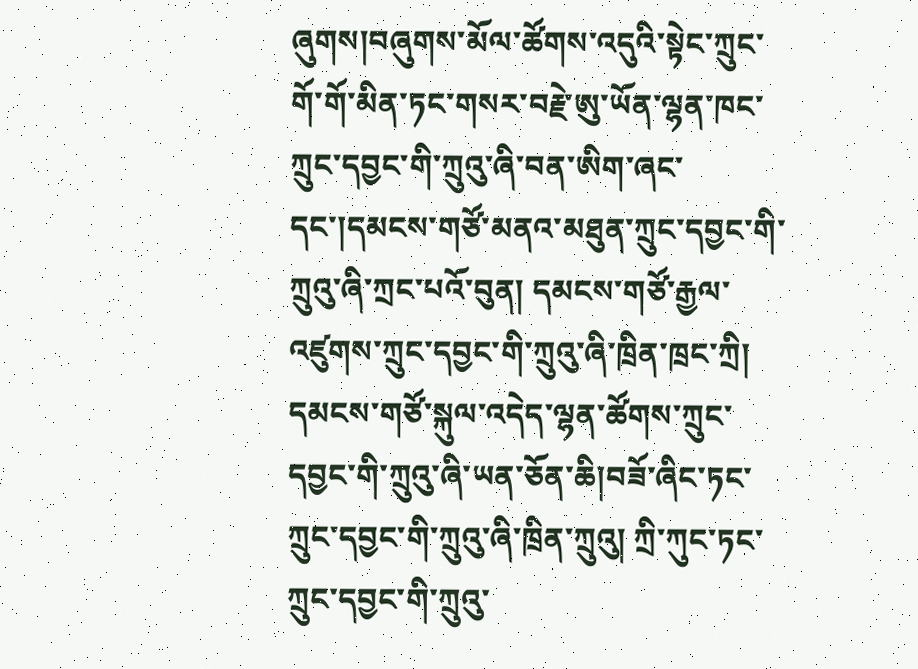ཞུགས།བཞུགས་མོལ་ཚོགས་འདུའི་སྟེང་ཀྲུང་གོ་གོ་མིན་ཏང་གསར་བརྗེ་ཨུ་ཡོན་ལྷན་ཁང་ཀྲུང་དབྱང་གི་ཀྲུའུ་ཞི་བན་ཨིག་ཞང་དང་།དམངས་གཙོ་མནའ་མཐུན་ཀྲུང་དབྱང་གི་ཀྲུའུ་ཞི་ཀྲང་པའོ་བུན། དམངས་གཙོ་རྒྱལ་འཛུགས་ཀྲུང་དབྱང་གི་ཀྲུའུ་ཞི་ཁྲིན་ཁྲང་ཀྲི། དམངས་གཙོ་སྐུལ་འདེད་ལྷན་ཚོགས་ཀྲུང་དབྱང་གི་ཀྲུའུ་ཞི་ཡན་ཅོན་ཆི།བཟོ་ཞིང་ཏང་ཀྲུང་དབྱང་གི་ཀྲུའུ་ཞི་ཁྲིན་ཀྲུའུ། ཀྲི་ཀུང་ཏང་ཀྲུང་དབྱང་གི་ཀྲུའུ་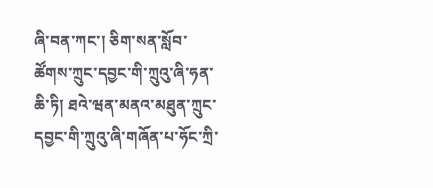ཞི་བན་ཀང་། ཅིག་སན་སློབ་ཚོགས་ཀྲུང་དབྱང་གི་ཀྲུའུ་ཞི་ཧན་ཆི་ཏི། ཐའེ་ཝན་མནའ་མཐུན་ཀྲུང་དབྱང་གི་ཀྲུའུ་ཞི་གཞོན་པ་ཧོང་ཀྲི་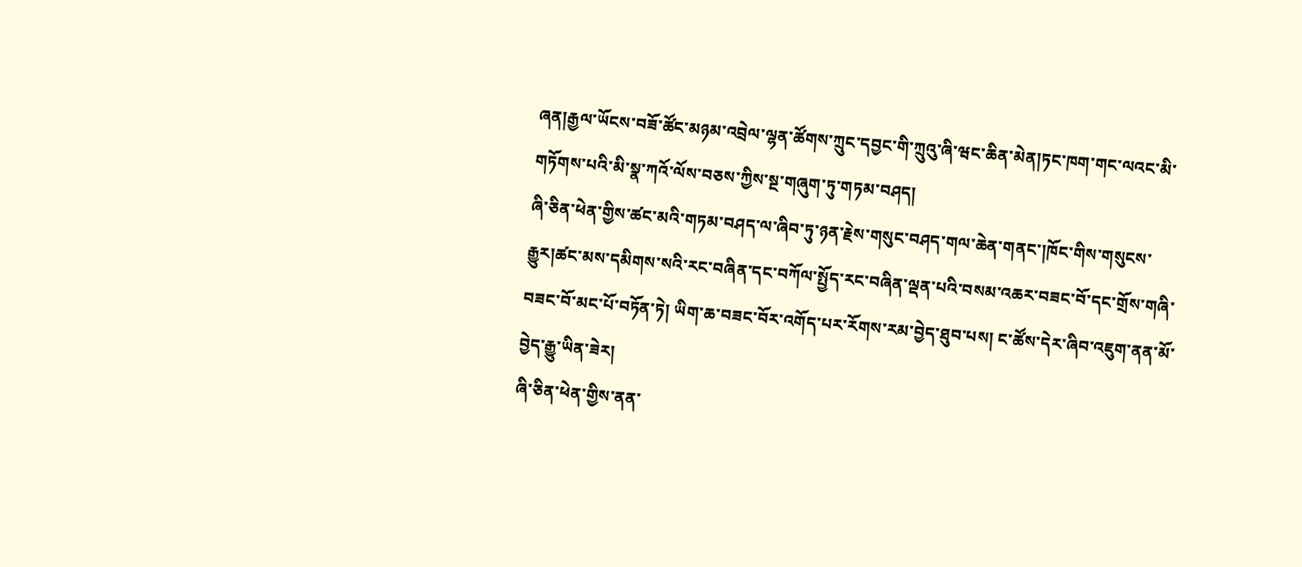ཞན།རྒྱལ་ཡོངས་བཟོ་ཚོང་མཉམ་འབྲེལ་ལྷན་ཚོགས་ཀྲུང་དབྱང་གི་ཀྲུའུ་ཞི་ཝང་ཆིན་མེན།ཏང་ཁག་གང་ལའང་མི་གཏོགས་པའི་མི་སྣ་ཀའོ་ལོས་བཅས་ཀྱིས་སྔ་གཞུག་ཏུ་གཏམ་བཤད།
ཞི་ཅིན་ཕེན་གྱིས་ཚང་མའི་གཏམ་བཤད་ལ་ཞིབ་ཏུ་ཉན་རྗེས་གསུང་བཤད་གལ་ཆེན་གནང་།ཁོང་གིས་གསུངས་རྒྱུར།ཚང་མས་དམིགས་སའི་རང་བཞིན་དང་བཀོལ་སྤྱོད་རང་བཞིན་ལྡན་པའི་བསམ་འཆར་བཟང་བོ་དང་གྲོས་གཞི་བཟང་བོ་མང་པོ་བཏོན་ཏེ། ཡིག་ཆ་བཟང་བོར་འགོད་པར་རོགས་རམ་བྱེད་ཐུབ་པས། ང་ཚོས་དེར་ཞིབ་འཇུག་ནན་མོ་བྱེད་རྒྱུ་ཡིན་ཟེར།
ཞི་ཅིན་ཕེན་གྱིས་ནན་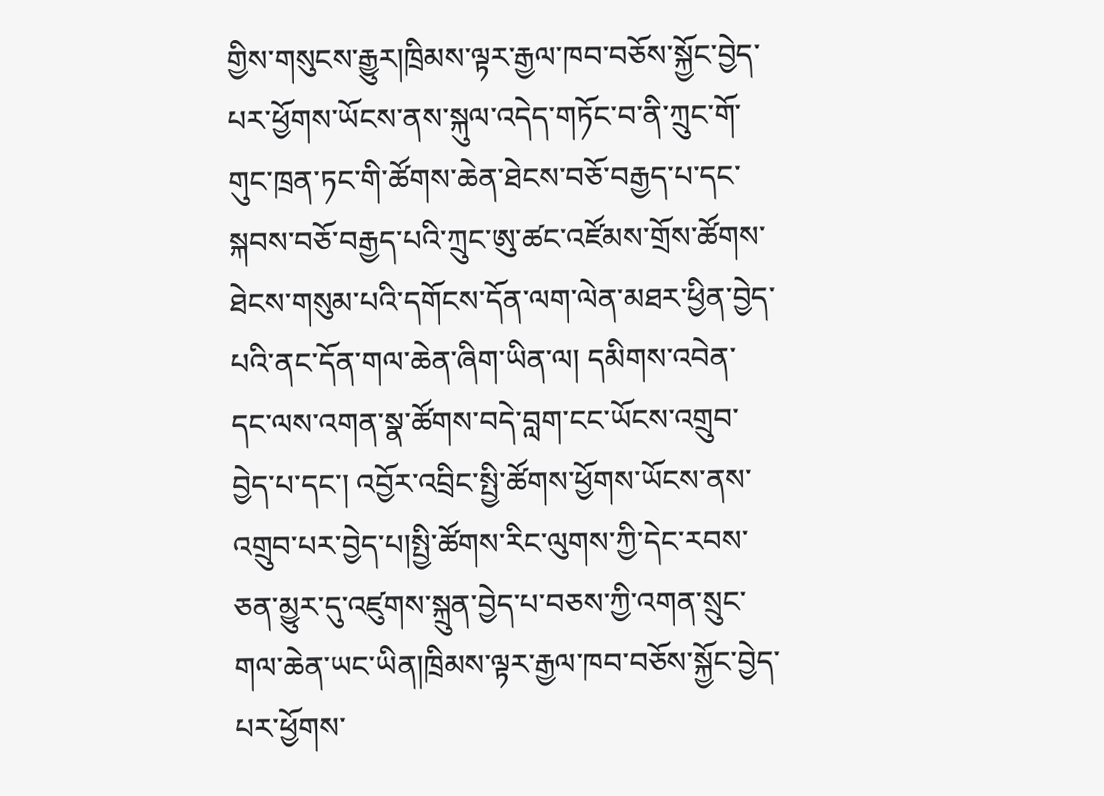གྱིས་གསུངས་རྒྱུར།ཁྲིམས་ལྟར་རྒྱལ་ཁབ་བཅོས་སྐྱོང་བྱེད་པར་ཕྱོགས་ཡོངས་ནས་སྐུལ་འདེད་གཏོང་བ་ནི་ཀྲུང་གོ་གུང་ཁྲན་ཏང་གི་ཚོགས་ཆེན་ཐེངས་བཅོ་བརྒྱད་པ་དང་སྐབས་བཅོ་བརྒྱད་པའི་ཀྲུང་ཨུ་ཚང་འཛོམས་གྲོས་ཚོགས་ཐེངས་གསུམ་པའི་དགོངས་དོན་ལག་ལེན་མཐར་ཕྱིན་བྱེད་པའི་ནང་དོན་གལ་ཆེན་ཞིག་ཡིན་ལ། དམིགས་འབེན་དང་ལས་འགན་སྣ་ཚོགས་བདེ་བླག་ངང་ཡོངས་འགྲུབ་བྱེད་པ་དང་། འབྱོར་འབྲིང་སྤྱི་ཚོགས་ཕྱོགས་ཡོངས་ནས་འགྲུབ་པར་བྱེད་པ།སྤྱི་ཚོགས་རིང་ལུགས་ཀྱི་དེང་རབས་ཅན་མྱུར་དུ་འཛུགས་སྐྲུན་བྱེད་པ་བཅས་ཀྱི་འགན་སྲུང་གལ་ཆེན་ཡང་ཡིན།ཁྲིམས་ལྟར་རྒྱལ་ཁབ་བཅོས་སྐྱོང་བྱེད་པར་ཕྱོགས་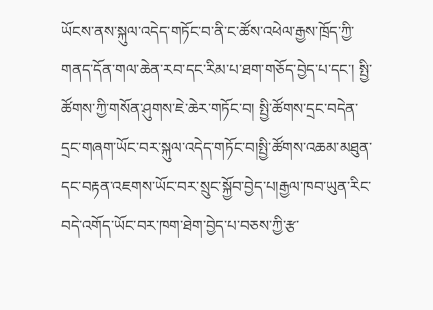ཡོངས་ནས་སྐུལ་འདེད་གཏོང་བ་ནི་ང་ཚོས་འཕེལ་རྒྱས་ཁྲོད་ཀྱི་གནད་དོན་གལ་ཆེན་རབ་དང་རིམ་པ་ཐག་གཅོད་བྱེད་པ་དང་། སྤྱི་ཚོགས་ཀྱི་གསོན་ཤུགས་ཇེ་ཆེར་གཏོང་བ། སྤྱི་ཚོགས་དྲང་བདེན་དྲང་གཞག་ཡོང་བར་སྐུལ་འདེད་གཏོང་བ།སྤྱི་ཚོགས་འཆམ་མཐུན་དང་བརྟན་འཇགས་ཡོང་བར་སྲུང་སྐྱོབ་བྱེད་པ།རྒྱལ་ཁབ་ཡུན་རིང་བདེ་འགོད་ཡོང་བར་ཁག་ཐེག་བྱེད་པ་བཅས་ཀྱི་རྩ་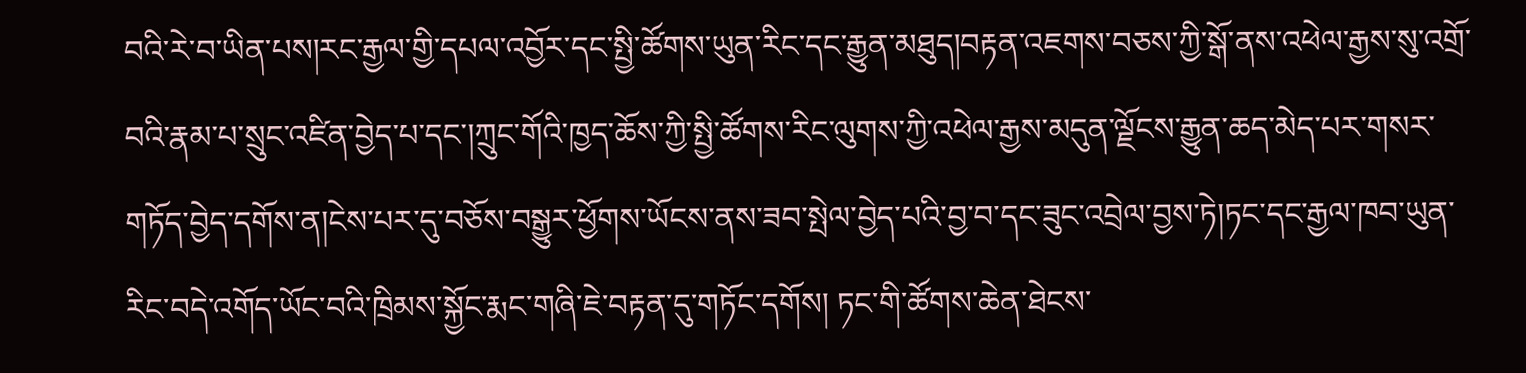བའི་རེ་བ་ཡིན་པས།རང་རྒྱལ་གྱི་དཔལ་འབྱོར་དང་སྤྱི་ཚོགས་ཡུན་རིང་དང་རྒྱུན་མཐུད།བརྟན་འཇགས་བཅས་ཀྱི་སྒོ་ནས་འཕེལ་རྒྱས་སུ་འགྲོ་བའི་རྣམ་པ་སྲུང་འཛིན་བྱེད་པ་དང་།ཀྲུང་གོའི་ཁྱད་ཆོས་ཀྱི་སྤྱི་ཚོགས་རིང་ལུགས་ཀྱི་འཕེལ་རྒྱས་མདུན་ལྗོངས་རྒྱུན་ཆད་མེད་པར་གསར་གཏོད་བྱེད་དགོས་ན།ངེས་པར་དུ་བཅོས་བསྒྱུར་ཕྱོགས་ཡོངས་ནས་ཟབ་སྤེལ་བྱེད་པའི་བྱ་བ་དང་ཟུང་འབྲེལ་བྱས་ཏེ།ཏང་དང་རྒྱལ་ཁབ་ཡུན་རིང་བདེ་འགོད་ཡོང་བའི་ཁྲིམས་སྐྱོང་རྨང་གཞི་ཇེ་བརྟན་དུ་གཏོང་དགོས། ཏང་གི་ཚོགས་ཆེན་ཐེངས་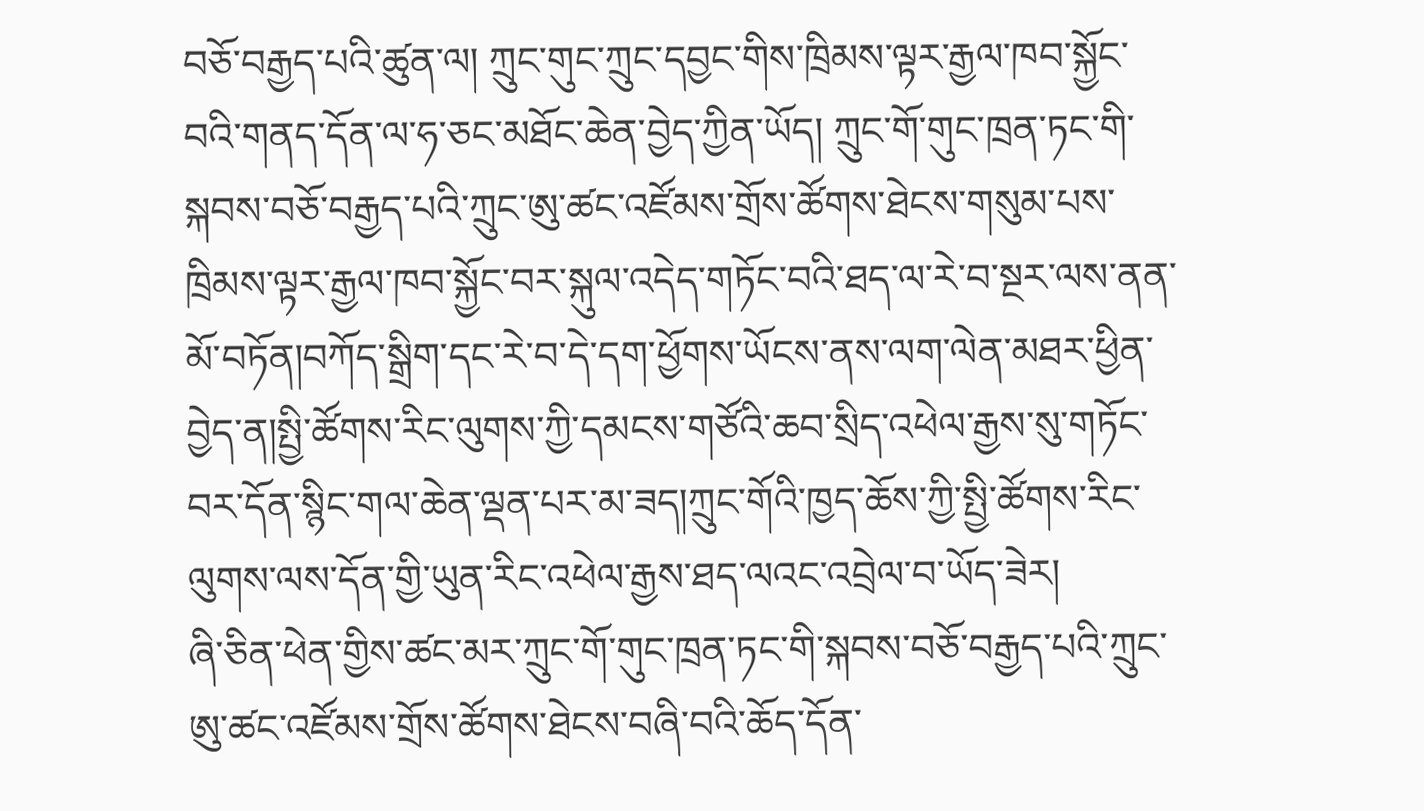བཅོ་བརྒྱད་པའི་ཚུན་ལ། ཀྲུང་གུང་ཀྲུང་དབྱང་གིས་ཁྲིམས་ལྟར་རྒྱལ་ཁབ་སྐྱོང་བའི་གནད་དོན་ལ་ཧ་ཅང་མཐོང་ཆེན་བྱེད་ཀྱིན་ཡོད། ཀྲུང་གོ་གུང་ཁྲན་ཏང་གི་སྐབས་བཅོ་བརྒྱད་པའི་ཀྲུང་ཨུ་ཚང་འཛོམས་གྲོས་ཚོགས་ཐེངས་གསུམ་པས་ཁྲིམས་ལྟར་རྒྱལ་ཁབ་སྐྱོང་བར་སྐུལ་འདེད་གཏོང་བའི་ཐད་ལ་རེ་བ་སྔར་ལས་ནན་མོ་བཏོན།བཀོད་སྒྲིག་དང་རེ་བ་དེ་དག་ཕྱོགས་ཡོངས་ནས་ལག་ལེན་མཐར་ཕྱིན་བྱེད་ན།སྤྱི་ཚོགས་རིང་ལུགས་ཀྱི་དམངས་གཙོའི་ཆབ་སྲིད་འཕེལ་རྒྱས་སུ་གཏོང་བར་དོན་སྙིང་གལ་ཆེན་ལྡན་པར་མ་ཟད།ཀྲུང་གོའི་ཁྱད་ཆོས་ཀྱི་སྤྱི་ཚོགས་རིང་ལུགས་ལས་དོན་གྱི་ཡུན་རིང་འཕེལ་རྒྱས་ཐད་ལའང་འབྲེལ་བ་ཡོད་ཟེར།
ཞི་ཅིན་ཕེན་གྱིས་ཚང་མར་ཀྲུང་གོ་གུང་ཁྲན་ཏང་གི་སྐབས་བཅོ་བརྒྱད་པའི་ཀྲུང་ཨུ་ཚང་འཛོམས་གྲོས་ཚོགས་ཐེངས་བཞི་བའི་ཆོད་དོན་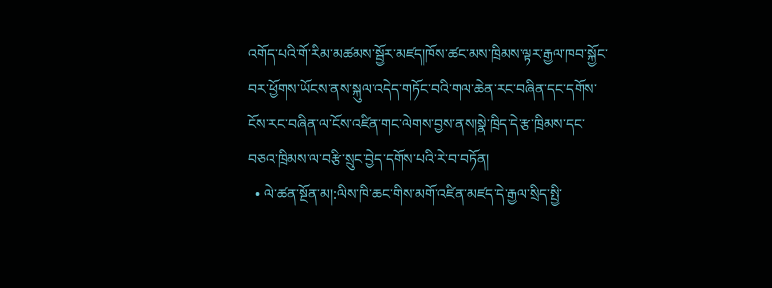འགོད་པའི་གོ་རིམ་མཚམས་སྦྱོར་མཛད།ཁོས་ཚང་མས་ཁྲིམས་ལྟར་རྒྱལ་ཁབ་སྐྱོང་བར་ཕྱོགས་ཡོངས་ནས་སྐུལ་འདེད་གཏོང་བའི་གལ་ཆེན་རང་བཞིན་དང་དགོས་ངོས་རང་བཞིན་ལ་ངོས་འཛིན་གང་ལེགས་བྱས་ནས།སྣེ་ཁྲིད་དེ་རྩ་ཁྲིམས་དང་བཅའ་ཁྲིམས་ལ་བརྩི་སྲུང་བྱེད་དགོས་པའི་རེ་བ་བཏོན།
  • ལེ་ཚན་སྔོན་མ།:ལིས་ཁི་ཆང་གིས་མགོ་འཛིན་མཛད་དེ་རྒྱལ་སྲིད་སྤྱི་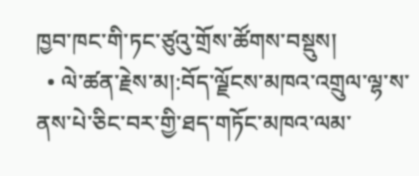ཁྱབ་ཁང་གི་ཏང་ཙུའུ་གྲོས་ཚོགས་བསྡུས།
  • ལེ་ཚན་རྗེས་མ།:བོད་ལྗོངས་མཁའ་འགྲུལ་ལྷ་ས་ནས་པེ་ཅིང་བར་གྱི་ཐད་གཏོང་མཁའ་ལམ་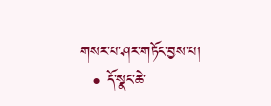གསར་པ་ཤར་གཏོང་བྱས་པ།
  • དོ་སྣང་ཆེ་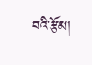བའི་རྩོམ།